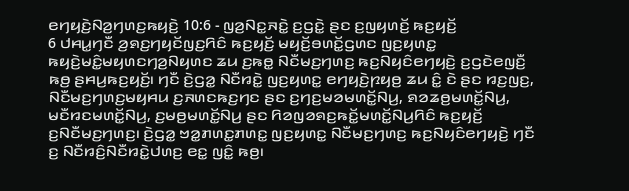ꤕꤚꤟꤢꤧ꤬ꤡꤤ꤬ꤚꤛꤢ꤬ꤒꤟꤢꤧ꤬ 10:6 - ꤜꤤ꤬ꤡꤢ꤭ꤏꤢꤧ꤭ ꤢ꤬ꤞꤢꤧ꤭ ꤔꤢ ꤢ꤬ꤜꤟꤛꤢꤩ꤬ ꤒꤢ꤬ꤟꤢꤩ꤬
6 ꤓꤌꤣ꤭ꤚꤢꤪ ꤤ꤬ꤎꤢ꤬ꤚꤟꤢꤩꤜꤢ꤬ꤖꤢꤨ ꤒꤢ꤬ꤟꤢꤩ꤬ ꤗꤟꤢꤩ꤬ꤋꤛꤢꤩ꤭ꤞꤛꤢ ꤜꤢ꤬ꤟꤛꤢ꤭ ꤒꤟꤢꤧ꤬ꤗꤢꤨ꤭ꤗꤟꤛꤢꤚꤤ꤬ꤡꤟꤛꤢ ꤘꤣ ꤢ꤬ꤒꤥ꤭ ꤡꤢꤪꤗꤢ꤬ꤚꤛꤢ꤬ ꤒꤢ꤬ꤡꤟꤢꤨꤕꤚꤟꤢꤧ꤬ ꤢ꤬ꤞꤢꤧꤕꤜꤢꤪ꤬ ꤒꤥ꤬ ꤔꤌꤣ꤬ꤒꤢ꤬ꤟꤢꤩ꤬꤯ ꤚꤢꤪ ꤢꤧ꤬ꤞꤤ꤭ ꤡꤢꤪꤙꤢꤧ꤭ ꤜꤢ꤬ꤟꤛꤢ꤭ ꤕꤚꤟꤢꤧ꤬ꤐꤟꤥ꤬ ꤘꤣ ꤢꤨ꤭ ꤢꤧ ꤔꤢ ꤙꤢ꤬ꤜꤢ꤬, ꤡꤢꤪꤗꤢ꤬ꤚꤛꤢ꤬ꤗꤟꤌꤣ ꤢ꤬ꤏꤛꤢꤒꤢ꤬ꤚꤢ ꤔꤢ ꤢ꤬ꤚꤢ꤬ꤗꤤꤗꤛꤢꤩ꤭ꤡꤣ꤬, ꤎꤤꤘꤥ꤬ꤗꤛꤢꤩ꤭ꤡꤣ꤬, ꤗꤢꤪꤙꤢꤗꤛꤢꤩ꤭ꤡꤣ꤬, ꤢ꤬ꤗꤥ꤬ꤗꤛꤢꤩ꤭ꤡꤣ꤬ ꤔꤢ ꤖꤤꤜꤤꤎꤢ꤬ꤒꤢꤩ꤭ꤗꤛꤢꤩ꤭ꤡꤣ꤬ꤖꤢꤨ ꤒꤢ꤬ꤟꤢꤩ꤬ ꤢ꤬ꤡꤢꤪꤗꤢ꤬ꤚꤛꤢ꤬꤯ ꤢꤧ꤬ꤞꤤ꤭ ꤠꤤ꤭ꤊꤛꤢ꤭ꤊꤛꤢ꤭ ꤜꤢ꤬ꤟꤛꤢ꤭ ꤡꤢꤪꤗꤢ꤬ꤚꤛꤢ꤬ ꤒꤢ꤬ꤡꤟꤢꤨꤕꤚꤟꤢꤧ꤬ ꤚꤢꤪ ꤢ꤬ ꤡꤢꤪꤙꤢꤨ꤬ꤡꤢꤪꤙꤢꤧ꤭ꤓꤛꤢ꤬ ꤕꤢ꤭ ꤜꤢꤨ꤭ ꤒꤥ꤬꤯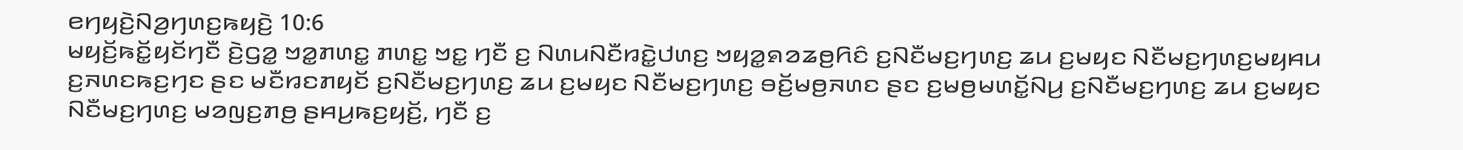ꤕꤚꤟꤢꤧ꤬ꤡꤤ꤬ꤚꤛꤢ꤬ꤒꤟꤢꤧ꤬ 10:6
ꤗꤟꤢꤩ꤬ꤒꤢꤩ꤭ꤟꤢꤩꤚꤢꤪ ꤢꤧ꤬ꤞꤤ꤭ ꤠꤤ꤭ꤊꤛꤢ꤭ ꤊꤛꤢ꤭ ꤠꤢ꤭ ꤚꤢꤪ ꤢ꤬ ꤡꤛꤣꤡꤢꤪꤙꤢꤧ꤭ꤓꤛꤢ꤬ ꤠꤟꤤ꤭ꤎꤤꤘꤥ꤬ꤖꤢꤨ ꤢ꤬ꤡꤢꤪꤗꤢ꤬ꤚꤛꤢ꤬ ꤘꤣ ꤢ꤬ꤗꤟꤢ ꤡꤢꤪꤗꤢ꤬ꤚꤛꤢ꤬ꤗꤟꤌꤣ ꤢ꤬ꤏꤛꤢꤒꤢ꤬ꤚꤢ ꤔꤢ ꤗꤢꤪꤙꤢꤊꤟꤢꤩ ꤢ꤬ꤡꤢꤪꤗꤢ꤬ꤚꤛꤢ꤬ ꤘꤣ ꤢ꤬ꤗꤟꤢ ꤡꤢꤪꤗꤢ꤬ꤚꤛꤢ꤬ ꤋꤢꤩ꤬ꤗꤥ꤬ꤏꤛꤢ ꤔꤢ ꤢ꤬ꤗꤥ꤬ꤗꤛꤢꤩ꤭ꤡꤣ꤬ ꤢ꤬ꤡꤢꤪꤗꤢ꤬ꤚꤛꤢ꤬ ꤘꤣ ꤢ꤬ꤗꤟꤢ ꤡꤢꤪꤗꤢ꤬ꤚꤛꤢ꤬ ꤗꤤꤜꤢ꤬ꤊꤥ꤬ ꤔꤌꤣ꤬ꤒꤢ꤬ꤟꤢꤩ꤬, ꤚꤢꤪ ꤢ꤬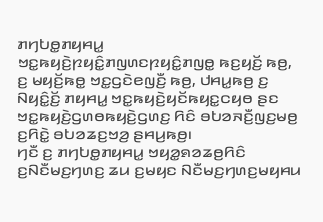ꤊꤚꤝꤥ꤭ꤊꤟꤌꤣ꤭ ꤠꤢ꤭ꤒꤟꤢꤧ꤬ꤐꤟꤢꤨ꤭ꤊꤜꤛꤢꤐꤟꤢꤨ꤭ꤊꤜꤥ꤭ ꤒꤢ꤬ꤟꤢꤩ꤬ ꤒꤥ꤬, ꤢ꤬ ꤗꤟꤢꤩ꤬ꤒꤥ꤭ ꤠꤢ꤭ꤞꤢꤧꤕꤜꤢꤪ꤬ ꤒꤥ꤬, ꤓꤌꤣ꤭ꤒꤥ꤬ ꤢ꤬ ꤡꤟꤢꤨ꤭ꤢꤩ꤬ ꤊꤟꤌꤣ꤭ ꤠꤢ꤭ꤒꤟꤢꤧ꤬ꤟꤢꤩꤒꤟꤢ꤭ꤍꤟꤥ ꤔꤢ ꤠꤢ꤭ꤒꤟꤢꤧ꤬ꤞꤛꤥꤒꤟꤢꤧ꤬ꤞꤛꤢ꤬ ꤖꤢꤨ ꤋꤝꤤꤏꤢꤪ꤬ꤜꤢ꤬ꤗꤥ꤬ ꤢ꤬ꤖꤢꤧ꤭ ꤋꤝꤤꤘꤢ꤬ꤠꤤ꤬ ꤔꤌꤣ꤬ꤒꤥ꤬꤯
ꤚꤢꤪ ꤢ꤬ ꤊꤚꤝꤥ꤭ꤊꤟꤌꤣ꤭ ꤠꤟꤤ꤭ꤎꤤꤘꤥ꤬ꤖꤢꤨ ꤢ꤬ꤡꤢꤪꤗꤢ꤬ꤚꤛꤢ꤬ ꤘꤣ ꤢ꤬ꤗꤟꤢ ꤡꤢꤪꤗꤢ꤬ꤚꤛꤢ꤬ꤗꤟꤌꤣ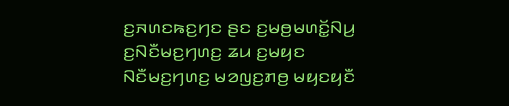ꤢ꤬ꤏꤛꤢꤒꤢ꤬ꤚꤢ ꤔꤢ ꤢ꤬ꤗꤥ꤬ꤗꤛꤢꤩ꤭ꤡꤣ꤬ ꤢ꤬ꤡꤢꤪꤗꤢ꤬ꤚꤛꤢ꤬ ꤘꤣ ꤢ꤬ꤗꤟꤢ ꤡꤢꤪꤗꤢ꤬ꤚꤛꤢ꤬ ꤗꤤꤜꤢ꤬ꤊꤥ꤬ ꤗꤟꤢꤟꤢꤪ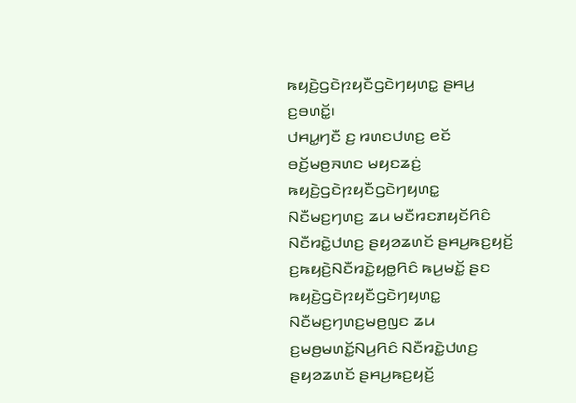ꤒꤟꤢꤧ꤬ꤞꤢꤧꤐꤟꤢꤪꤞꤢꤧꤚꤟꤛꤢ꤭ ꤔꤌꤣ꤬ ꤢ꤬ꤋꤛꤢꤩ꤭꤯
ꤓꤌꤣ꤭ꤚꤢꤪ ꤢ꤬ ꤙꤛꤢꤓꤛꤢ꤬ ꤕꤢꤩ ꤋꤢꤩ꤬ꤗꤥ꤬ꤏꤛꤢ ꤗꤟꤢꤘꤢꤦ꤬ ꤒꤟꤢꤧ꤬ꤞꤢꤧꤐꤟꤢꤪꤞꤢꤧꤚꤟꤛꤢ꤭ ꤡꤢꤪꤗꤢ꤬ꤚꤛꤢ꤬ ꤘꤣ ꤗꤢꤪꤙꤢꤊꤟꤢꤩꤖꤢꤨ ꤡꤢꤪꤙꤢꤧ꤭ꤓꤛꤢ꤬ ꤔꤟꤤꤘꤛꤢꤩ ꤔꤌꤣ꤬ꤒꤢ꤬ꤟꤢꤩ꤬ ꤢ꤬ꤒꤟꤢꤧ꤬ꤡꤢꤪꤙꤢꤧ꤭ꤟꤥ꤭ꤖꤢꤨ ꤒꤣ꤬ꤗꤢꤩ꤭ ꤔꤢ ꤒꤟꤢꤧ꤬ꤞꤢꤧꤐꤟꤢꤪꤞꤢꤧꤚꤟꤛꤢ꤭ ꤡꤢꤪꤗꤢ꤬ꤚꤛꤢ꤬ꤗꤥ꤬ꤜꤢ ꤘꤣ ꤢ꤬ꤗꤥ꤬ꤗꤛꤢꤩ꤭ꤡꤣ꤬ꤖꤢꤨ ꤡꤢꤪꤙꤢꤧ꤭ꤓꤛꤢ꤬ ꤔꤟꤤꤘꤛꤢꤩ ꤔꤌꤣ꤬ꤒꤢ꤬ꤟꤢꤩ꤬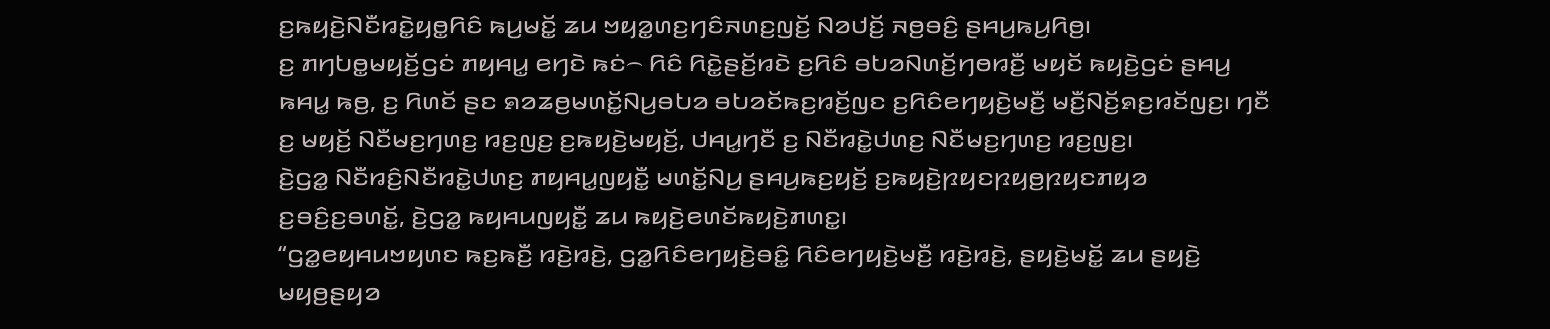ꤢ꤬ꤒꤟꤢꤧ꤬ꤡꤢꤪꤙꤢꤧ꤭ꤟꤥ꤭ꤖꤢꤨ ꤒꤣ꤬ꤗꤢꤩ꤭ ꤘꤣ ꤠꤟꤤ꤭ꤛꤢ꤬ꤚꤢꤨꤏꤛꤢ꤬ꤜꤢꤩ꤬ ꤡꤤꤓꤢꤩ꤬ ꤏꤥ꤬ꤋꤢꤨ꤬ ꤔꤌꤣ꤬ꤒꤣ꤬ꤖꤥ꤬꤯
ꤢ꤬ ꤊꤚꤝꤥ꤭ꤗꤟꤢꤩ꤬ꤞꤢꤦ ꤊꤟꤌꤣ꤭ ꤕꤚꤢꤧ ꤒꤢꤦ꤮ ꤖꤢꤨ ꤖꤢꤧ꤭ꤔꤢꤩ꤬ꤙꤢꤧ ꤢ꤬ꤖꤢꤨ ꤋꤝꤤꤡꤛꤢꤩ꤬ꤚꤥꤙꤢꤪ꤬ ꤗꤟꤢꤩ ꤒꤟꤢꤧ꤬ꤞꤢꤦ ꤔꤌꤣ꤬ ꤒꤌꤣ꤭ ꤒꤥ꤬, ꤢ꤬ ꤖꤛꤢꤩ ꤔꤢ ꤎꤤꤘꤥ꤬ꤗꤛꤢꤩ꤭ꤡꤣ꤬ꤋꤝꤤ ꤋꤝꤤꤢꤩꤒꤢ꤬ꤙꤢꤩ꤬ꤜꤢ ꤢ꤬ꤖꤢꤨꤕꤚꤟꤢꤧ꤬ꤗꤢꤪ꤬ ꤗꤢꤪ꤬ꤡꤢꤩ꤬ꤎꤢ꤬ꤙꤢꤩꤜꤢ꤬꤯ ꤚꤢꤪ ꤢ꤬ ꤗꤟꤢꤩ꤬ ꤡꤢꤪꤗꤢ꤬ꤚꤛꤢ꤬ ꤙꤢ꤬ꤜꤢ꤬ ꤢ꤬ꤒꤟꤢꤧ꤬ꤗꤟꤢꤩ꤬, ꤓꤌꤣ꤭ꤚꤢꤪ ꤢ꤬ ꤡꤢꤪꤙꤢꤧ꤭ꤓꤛꤢ꤬ ꤡꤢꤪꤗꤢ꤬ꤚꤛꤢ꤬ ꤙꤢ꤬ꤜꤢ꤬꤯
ꤢꤧ꤬ꤞꤤ꤭ ꤡꤢꤪꤙꤢꤨ꤬ꤡꤢꤪꤙꤢꤧ꤭ꤓꤛꤢ꤬ ꤊꤟꤌꤣ꤭ꤜꤟꤢꤪ꤭ ꤗꤛꤢꤩ꤭ꤡꤣ꤬ ꤔꤌꤣ꤬ꤒꤢ꤬ꤟꤢꤩ꤬ ꤢ꤬ꤒꤟꤢꤧ꤬ꤐꤟꤢꤐꤟꤥ꤬ꤐꤟꤢꤊꤟꤤ ꤢ꤬ꤋꤢꤨ꤬ꤢ꤬ꤋꤛꤢꤩ꤭, ꤢꤧ꤬ꤞꤤ꤭ ꤒꤟꤌꤣꤜꤟꤢꤪ꤭ ꤘꤣ ꤒꤟꤢꤧ꤬ꤕꤛꤢꤩꤒꤟꤢꤧ꤬ꤊꤛꤢ꤭꤯
“ꤞꤤ꤭ꤕꤟꤌꤣꤠꤟꤛꤢ ꤒꤢ꤬ꤒꤢꤪ꤬ ꤙꤢꤧ꤬ꤙꤢꤧ꤬, ꤞꤤ꤭ꤖꤢꤨꤕꤚꤟꤢꤧ꤬ꤋꤢꤨ꤭ ꤖꤢꤨꤕꤚꤟꤢꤧ꤬ꤗꤢꤪ꤬ ꤙꤢꤧ꤬ꤙꤢꤧ꤬, ꤔꤟꤢꤧ꤬ꤗꤢꤩ꤭ ꤘꤣ ꤔꤟꤢꤧ꤬ ꤗꤟꤥ꤬ꤔꤟꤤ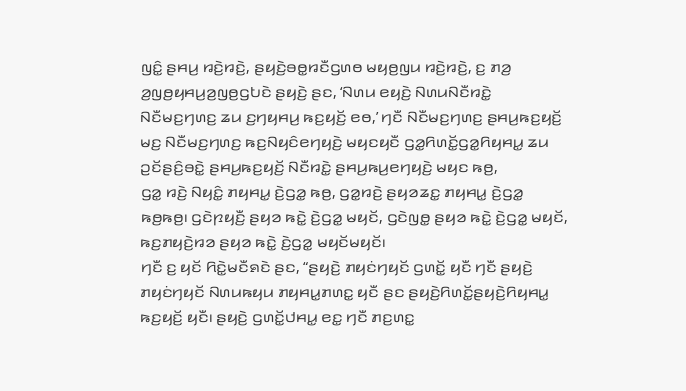ꤜꤢꤨ꤭ ꤔꤌꤣ꤬ ꤙꤢꤧ꤬ꤙꤢꤧ꤬, ꤔꤟꤢꤧ꤬ꤋꤥ꤭ꤙꤢꤪꤞꤛꤥ ꤗꤟꤥ꤬ꤜꤣ ꤙꤢꤧ꤬ꤙꤢꤧ꤬, ꤢ꤬ ꤊꤤ꤬ ꤤ꤬ꤜꤥ꤬ꤟꤌꤣ꤬ꤤ꤬ꤜꤥ꤬ꤞꤝꤢꤧ ꤔꤟꤢꤧ꤬ ꤔꤢ, ‘ꤡꤛꤣ ꤕꤟꤢꤧ꤬ ꤡꤛꤣꤡꤢꤪꤙꤢꤧ꤭ ꤡꤢꤪꤗꤢ꤬ꤚꤛꤢ꤬ ꤘꤣ ꤢ꤬ꤚꤟꤌꤣ꤬ ꤒꤢ꤬ꤟꤢꤩ꤬ ꤕꤥ,’ ꤚꤢꤪ ꤡꤢꤪꤗꤢ꤬ꤚꤛꤢ꤬ ꤔꤌꤣ꤬ꤒꤢ꤬ꤟꤢꤩ꤬ ꤗꤢ꤬ ꤡꤢꤪꤗꤢ꤬ꤚꤛꤢ꤬ ꤒꤢ꤬ꤡꤟꤢꤨꤕꤚꤟꤢꤧ꤬ ꤗꤟꤢꤟꤢꤪ ꤞꤤ꤭ꤖꤛꤢꤩ꤭ꤞꤤ꤭ꤖꤟꤌꤣ꤭ ꤘꤣ ꤑꤢꤩꤔꤢꤨ꤬ꤋꤢꤧ꤭ ꤔꤌꤣ꤬ꤒꤢ꤬ꤟꤢꤩ꤬ ꤡꤢꤪꤙꤢꤧ꤭ ꤔꤌꤣ꤬ꤒꤣ꤬ꤕꤚꤟꤢꤧ꤬ ꤗꤟꤢ ꤒꤥ꤬,
ꤞꤤ꤭ ꤙꤢꤧ꤬ ꤡꤟꤢꤨ꤭ ꤊꤟꤌꤣ꤭ ꤢꤧ꤬ꤞꤤ꤭ ꤒꤥ꤬, ꤞꤤ꤭ꤙꤢꤧ꤬ ꤔꤟꤤꤘꤢ꤭ ꤊꤟꤌꤣ꤭ ꤢꤧ꤬ꤞꤤ꤭ ꤒꤥ꤬ꤒꤥ꤬꤯ ꤞꤢꤧꤐꤟꤢꤪ꤬ ꤔꤟꤤ ꤒꤢꤧ꤭ ꤢꤧ꤬ꤞꤤ꤭ ꤗꤟꤢꤩ, ꤞꤢꤧꤜꤥ꤭ ꤔꤟꤤ ꤒꤢꤧ꤭ ꤢꤧ꤬ꤞꤤ꤭ ꤗꤟꤢꤩ, ꤒꤢ꤬ꤊꤟꤢꤧ꤬ꤙꤤ ꤔꤟꤤ ꤒꤢꤧ꤭ ꤢꤧ꤬ꤞꤤ꤭ ꤗꤟꤢꤩꤗꤟꤢꤩ꤯
ꤚꤢꤪ ꤢ꤬ ꤟꤢꤩ ꤖꤢꤧ꤭ꤗꤢꤪꤎꤢꤧ ꤔꤢ, “ꤔꤟꤢꤧ꤬ ꤊꤟꤢꤦꤚꤟꤢꤩ ꤞꤛꤢꤩ꤭ ꤟꤢꤪ ꤚꤢꤪ ꤔꤟꤢꤧ꤬ ꤊꤟꤢꤦꤚꤟꤢꤩ ꤡꤛꤣꤒꤟꤣ ꤊꤟꤌꤣ꤭ꤊꤛꤢ꤭ ꤟꤢꤪ ꤔꤢ ꤔꤟꤢꤧ꤬ꤖꤛꤢꤩ꤭ꤔꤟꤢꤧ꤬ꤖꤟꤌꤣ꤭ ꤒꤢ꤬ꤟꤢꤩ꤬ ꤟꤢꤪ꤯ ꤔꤟꤢꤧ꤬ ꤞꤛꤢꤩ꤭ꤓꤌꤣ꤭ ꤕꤢ꤭ ꤚꤢꤪ ꤊꤢ꤬ꤛꤢ꤭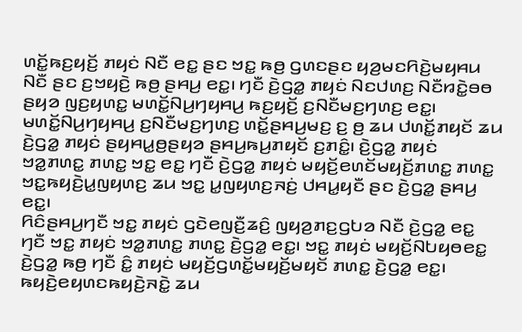ꤛꤢꤩ꤭ꤒꤢ꤬ꤟꤢꤩ꤬ ꤊꤟꤢꤦ ꤡꤢꤪ ꤕꤢ꤭ ꤔꤢ ꤠꤢ꤭ ꤒꤥ꤬ ꤞꤛꤢꤔꤢ ꤟꤤ꤬ꤗꤢꤖꤢꤧ꤬ꤗꤟꤌꤣ ꤡꤢꤪ ꤔꤢ ꤢ꤬ꤠꤟꤢꤧ꤬ ꤒꤥ꤬ ꤔꤌꤣ꤬ ꤕꤢ꤭꤯ ꤚꤢꤪ ꤢꤧ꤬ꤞꤤ꤭ ꤊꤟꤢꤦ ꤡꤢꤓꤛꤢ꤬ ꤡꤢꤪꤙꤢꤧ꤭ꤋꤥ ꤔꤟꤤ ꤜꤢ꤬ꤟꤛꤢ꤭ ꤗꤛꤢꤩ꤭ꤡꤣ꤬ꤚꤟꤌꤣ꤬ ꤒꤢ꤬ꤟꤢꤩ꤬ ꤢ꤬ꤡꤢꤪꤗꤢ꤬ꤚꤛꤢ꤬ ꤕꤢ꤭꤯ ꤗꤛꤢꤩ꤭ꤡꤣ꤬ꤚꤟꤌꤣ꤬ ꤢ꤬ꤡꤢꤪꤗꤢ꤬ꤚꤛꤢ꤬ ꤛꤢꤩ꤭ꤔꤌꤣ꤬ꤗꤢ꤬ ꤢ꤬ ꤥ꤬ ꤘꤣ ꤓꤛꤢꤩ꤭ꤊꤟꤢꤩ ꤘꤣ ꤢꤧ꤬ꤞꤤ꤭ ꤊꤟꤢꤦ ꤔꤟꤌꤣ꤭ꤥ꤬ꤔꤟꤤ ꤔꤌꤣ꤬ꤒꤣ꤬ꤊꤟꤢꤩ ꤢ꤬ꤊꤢꤨ꤭꤯ ꤢꤧ꤬ꤞꤤ꤭ ꤊꤟꤢꤦ ꤠꤤ꤭ꤊꤛꤢ꤭ ꤊꤛꤢ꤭ ꤠꤢ꤭ ꤕꤢ꤭ ꤚꤢꤪ ꤢꤧ꤬ꤞꤤ꤭ ꤊꤟꤢꤦ ꤗꤟꤢꤩ꤬ꤕꤛꤢꤩꤗꤟꤢꤩ꤬ꤊꤛꤢ꤭ ꤊꤛꤢ꤭ ꤠꤢ꤭ꤒꤟꤢꤧ꤬ꤣ꤭ꤜꤟꤛꤢ꤬ ꤘꤣ ꤠꤢ꤭ ꤣ꤭ꤜꤟꤛꤢ꤬ꤏꤢꤦ꤬ ꤓꤌꤣ꤭ꤟꤢꤪ ꤔꤢ ꤢꤧ꤬ꤞꤤ꤭ ꤔꤌꤣ꤬ ꤕꤢ꤭꤯
ꤖꤢꤨꤔꤌꤣ꤬ꤚꤢꤪ ꤠꤢ꤭ ꤊꤟꤢꤦ ꤞꤢꤧꤕꤜꤢꤪ꤬ꤘꤢꤨ꤬ ꤜꤟꤤ꤬ꤊꤢ꤬ꤞꤝꤤ ꤡꤢꤪ ꤢꤧ꤬ꤞꤤ꤭ ꤕꤢ꤭ ꤚꤢꤪ ꤠꤢ꤭ ꤊꤟꤢꤦ ꤠꤤ꤭ꤊꤛꤢ꤭ ꤊꤛꤢ꤭ ꤢꤧ꤬ꤞꤤ꤭ ꤕꤢ꤭꤯ ꤠꤢ꤭ ꤊꤟꤢꤦ ꤗꤟꤢꤩ꤬ꤡꤝꤟꤥꤕꤢ꤭ ꤢꤧ꤬ꤞꤤ꤭ ꤒꤥ꤬ ꤚꤢꤪ ꤢꤨ꤭ ꤊꤟꤢꤦ ꤗꤟꤢꤩ꤬ꤞꤛꤢꤩ꤭ꤗꤟꤢꤩ꤬ꤗꤟꤢꤩ ꤊꤛꤢ꤭ ꤢꤧ꤬ꤞꤤ꤭ ꤕꤢ꤭꤯ ꤒꤟꤢꤧ꤬ꤕꤟꤛꤢꤒꤟꤢꤧ꤬ꤏꤢꤧ꤭ ꤘꤣ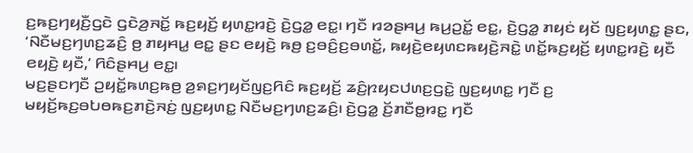ꤢ꤬ꤒꤢ꤬ꤚꤟꤢꤪ꤬ꤞꤢꤧ ꤞꤢꤧꤤ꤬ꤏꤢꤩ꤭ ꤒꤢ꤬ꤟꤢꤩ꤬ ꤟꤛꤢ꤭ꤙꤢꤧ꤬ ꤢꤧ꤬ꤞꤤ꤭ ꤕꤢ꤭꤯ ꤚꤢꤪ ꤙꤤꤔꤌꤣ꤬ ꤒꤣ꤬ꤑꤢꤩ꤭ ꤕꤢ꤭, ꤢꤧ꤬ꤞꤤ꤭ ꤊꤟꤢꤦ ꤟꤢꤩ ꤜꤢ꤬ꤟꤛꤢ꤭ ꤔꤢ, ‘ꤡꤢꤪꤗꤢ꤬ꤚꤛꤢ꤬ꤘꤢꤨ꤬ ꤥ꤬ ꤊꤟꤌꤣ꤭ ꤕꤢ꤭ ꤔꤢ ꤕꤟꤢꤧ꤬ ꤒꤥ꤬ ꤢ꤬ꤋꤢꤨ꤬ꤢ꤬ꤋꤛꤢꤩ꤭, ꤒꤟꤢꤧ꤬ꤕꤟꤛꤢꤒꤟꤢꤧ꤬ꤏꤢꤧ꤭ ꤛꤢꤩ꤭ꤒꤢ꤬ꤟꤢꤩ꤬ ꤟꤛꤢ꤭ꤙꤢꤧ꤬ ꤟꤢꤪ ꤕꤟꤢꤧ꤬ ꤟꤢꤪ,’ ꤖꤢꤨꤔꤌꤣ꤬ ꤕꤢ꤭꤯
ꤗꤢ꤬ꤔꤢꤚꤢꤪ ꤑꤟꤢꤩ꤭ꤒꤛꤢ꤬ꤒꤥ꤬ ꤤ꤬ꤎꤢ꤬ꤚꤟꤢꤩꤜꤢ꤬ꤖꤢꤨ ꤒꤢ꤬ꤟꤢꤩ꤬ ꤘꤢꤨ꤬ꤐꤟꤢꤓꤛꤢ꤬ꤞꤢꤧ꤭ ꤜꤢ꤬ꤟꤛꤢ꤭ ꤚꤢꤪ ꤢ꤬ ꤗꤟꤢꤩ꤬ꤒꤢ꤬ꤋꤝꤥꤒꤢ꤬ꤊꤢꤧ꤬ꤏꤢꤦ꤬ ꤜꤢ꤬ꤟꤛꤢ꤭ ꤡꤢꤪꤗꤢ꤬ꤚꤛꤢ꤬ꤘꤢꤨ꤬꤯ ꤢꤧ꤬ꤞꤤ꤭ ꤢꤩ꤬ꤊꤢꤪꤥ꤭ꤙꤢ꤭ ꤚꤢꤪ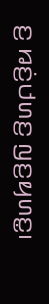ꤢ꤬ ꤙꤢꤦ꤬ꤓꤛꤢ꤬ ꤜꤢ꤬ꤟꤛꤢ꤭꤯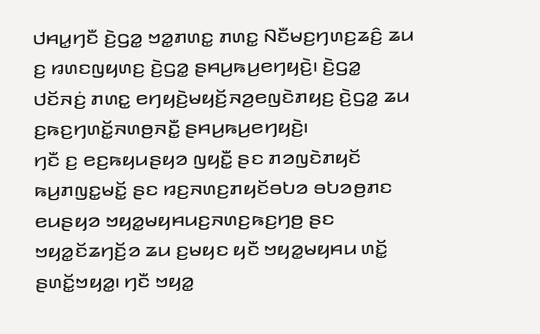ꤓꤌꤣ꤭ꤚꤢꤪ ꤢꤧ꤬ꤞꤤ꤭ ꤠꤤ꤭ꤊꤛꤢ꤭ ꤊꤛꤢ꤭ ꤡꤢꤪꤗꤢ꤬ꤚꤛꤢ꤬ꤘꤢꤨ꤬ ꤘꤣ ꤢ꤬ ꤙꤛꤢꤜꤟꤛꤢ꤬ ꤢꤧ꤬ꤞꤤ꤭ ꤔꤌꤣ꤬ꤒꤣ꤬ꤕꤚꤟꤢꤧ꤬꤯ ꤢꤧ꤬ꤞꤤ꤭ ꤓꤢꤩꤏꤢꤦ꤬ ꤊꤛꤢ꤭ ꤕꤚꤟꤢꤧ꤬ꤗꤟꤢꤩ꤬ꤏꤤ꤬ꤕꤜꤢꤧꤊꤟꤢ꤬ ꤢꤧ꤬ꤞꤤ꤭ ꤘꤣ ꤢ꤬ꤒꤢ꤬ꤚꤛꤢꤩ꤭ꤏꤛꤥ꤬ꤏꤢꤪ꤭ ꤔꤌꤣ꤬ꤒꤣ꤬ꤕꤚꤟꤢꤧ꤬꤯
ꤚꤢꤪ ꤢ꤬ ꤕꤢ꤬ꤒꤟꤣꤔꤟꤤ ꤜꤟꤢꤪ꤭ ꤔꤢ ꤊꤤꤜꤢꤧꤊꤟꤢꤩ ꤒꤣ꤬ꤊꤜꤢ꤭ꤗꤢꤩ꤭ ꤔꤢ ꤙꤢ꤬ꤏꤛꤢ꤬ꤊꤟꤢꤩꤋꤝꤤ ꤋꤝꤤꤥ꤬ꤊꤢ ꤕꤣꤔꤟꤤ ꤠꤟꤤ꤭ꤗꤟꤌꤣꤢ꤬ꤏꤛꤢ꤬ꤒꤢ꤬ꤚꤥ꤬ ꤔꤢ ꤠꤟꤤ꤭ꤢꤩꤘꤚꤢꤩ꤬ꤤ ꤘꤣ ꤢ꤬ꤗꤟꤢ ꤟꤢꤪ ꤠꤟꤤ꤭ꤗꤟꤌꤣ ꤛꤢꤩ꤭ ꤔꤛꤢꤩ꤭ꤠꤟꤤ꤭꤯ ꤚꤢꤪ ꤠꤟꤤ꤭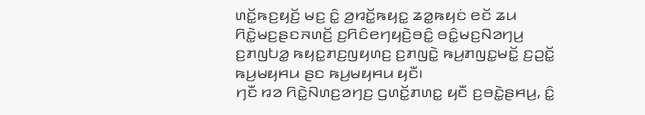ꤛꤢꤩ꤭ꤒꤢ꤬ꤟꤢꤩ꤬ ꤗꤢ꤬ ꤢꤨ꤭ ꤤ꤬ꤙꤢꤩ꤭ꤒꤟꤢ꤭ ꤘꤤ꤭ꤒꤟꤢꤦ ꤕꤢꤩ ꤘꤣ ꤖꤢꤧ꤭ꤗꤢ꤬ꤔꤢꤏꤛꤢꤩ꤬ ꤢ꤬ꤖꤢꤨꤕꤚꤟꤢꤧ꤬ꤋꤢꤨ꤭ ꤋꤢꤨ꤭ꤗꤢ꤬ꤡꤤꤚꤣ꤬ ꤢ꤬ꤊꤜꤝꤤ꤭ ꤒꤟꤢ꤭ꤊꤢ꤬ꤜꤟꤛꤢ꤬ ꤢ꤬ꤊꤜꤢꤧ꤭ ꤒꤣ꤬ꤊꤜꤢ꤭ꤗꤢꤩ꤭ ꤢ꤬ꤑꤢꤩ꤭ ꤒꤣ꤬ꤗꤟꤌꤣ ꤔꤢ ꤒꤣ꤬ꤗꤟꤌꤣ ꤟꤢꤪ꤯
ꤚꤢꤪ ꤙꤤ ꤖꤢꤧ꤭ꤡꤛꤢ꤬ꤤꤚꤢ꤬ ꤞꤛꤢꤩ꤭ꤊꤛꤢ꤭ ꤟꤢꤪ ꤢ꤬ꤋꤢꤧ꤭ꤔꤌꤣ꤬, ꤢꤨ꤭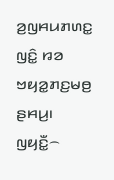ꤤ꤬ꤜꤌꤣꤊꤛꤢ꤭ ꤜꤢꤨ꤭ ꤙꤤ ꤠꤟꤤ꤭ꤊꤢ꤬ꤗꤥ꤬ ꤔꤌꤣ꤬꤯
ꤜꤟꤢꤪ꤭꤮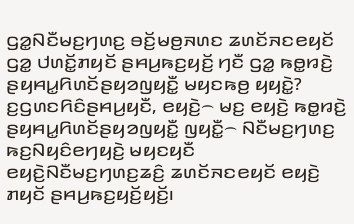ꤞꤤ꤭ꤡꤢꤪꤗꤢ꤬ꤚꤛꤢ꤬ ꤋꤢꤩ꤬ꤗꤥ꤬ꤏꤛꤢ ꤘꤛꤢꤩꤏꤢꤕꤟꤢꤩ ꤞꤤ꤭ ꤓꤛꤢꤩ꤭ꤊꤟꤢꤩ ꤔꤌꤣ꤬ꤒꤢ꤬ꤟꤢꤩ꤬ ꤚꤢꤪ ꤞꤤ꤭ ꤒꤥ꤭ꤙꤢꤧ꤬ ꤔꤟꤌꤣ꤭ꤖꤛꤢꤩꤔꤟꤤꤜꤟꤢꤪ꤭ ꤗꤟꤢꤒꤥ꤬ ꤟꤟꤢꤧ꤭? ꤢ꤬ꤞꤛꤢꤖꤢꤨꤔꤌꤣ꤬ꤟꤢꤪ, ꤕꤟꤢꤧ꤬꤮ ꤗꤢ꤬ ꤕꤟꤢꤧ꤬ ꤒꤥ꤭ꤙꤢꤧ꤬ ꤔꤟꤌꤣ꤭ꤖꤛꤢꤩꤔꤟꤤꤜꤟꤢꤪ꤭ ꤜꤟꤢꤪ꤭꤮ ꤡꤢꤪꤗꤢ꤬ꤚꤛꤢ꤬ ꤒꤢ꤬ꤡꤟꤢꤨꤕꤚꤟꤢꤧ꤬ ꤗꤟꤢꤟꤢꤪ ꤕꤟꤢꤧ꤬ꤡꤢꤪꤗꤢ꤬ꤚꤛꤢ꤬ꤘꤢꤨ꤬ ꤘꤛꤢꤩꤏꤢꤕꤟꤢꤩ ꤕꤟꤢꤧ꤬ ꤊꤟꤢꤩ ꤔꤌꤣ꤬ꤒꤢ꤬ꤟꤢꤩ꤬ꤟꤢꤩ꤬꤯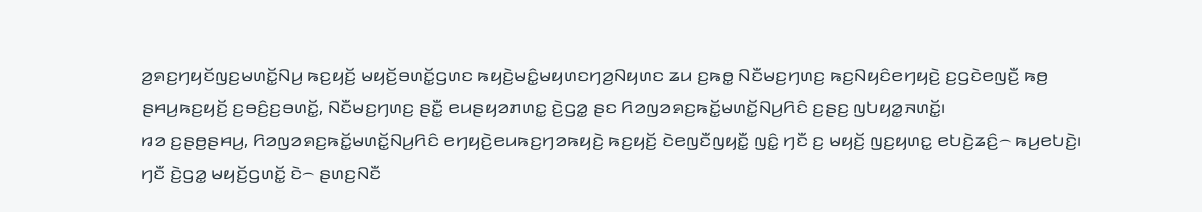ꤤ꤬ꤎꤢ꤬ꤚꤟꤢꤩꤜꤢ꤬ꤗꤛꤢꤩ꤭ꤡꤣ꤬ ꤒꤢ꤬ꤟꤢꤩ꤬ ꤗꤟꤢꤩ꤬ꤋꤛꤢꤩ꤭ꤞꤛꤢ ꤒꤟꤢꤧ꤬ꤗꤢꤨ꤭ꤗꤟꤛꤢꤚꤤ꤬ꤡꤟꤛꤢ ꤘꤣ ꤢ꤬ꤒꤥ꤭ ꤡꤢꤪꤗꤢ꤬ꤚꤛꤢ꤬ ꤒꤢ꤬ꤡꤟꤢꤨꤕꤚꤟꤢꤧ꤬ ꤢ꤬ꤞꤢꤧꤕꤜꤢꤪ꤬ ꤒꤥ꤬ ꤔꤌꤣ꤬ꤒꤢ꤬ꤟꤢꤩ꤬ ꤢ꤬ꤋꤢꤨ꤬ꤢ꤬ꤋꤛꤢꤩ꤭, ꤡꤢꤪꤗꤢ꤬ꤚꤛꤢ꤬ ꤔꤢꤪ꤭ ꤕꤣꤔꤟꤤꤊꤛꤢ꤭ ꤢꤧ꤬ꤞꤤ꤭ ꤔꤢ ꤖꤤꤜꤤꤎꤢ꤬ꤒꤢꤩ꤭ꤗꤛꤢꤩ꤭ꤡꤣ꤬ꤖꤢꤨ ꤢ꤬ꤔꤢ꤬ ꤜꤝꤟꤤ꤭ꤏꤛꤢꤩ꤭꤯
ꤙꤤ ꤢ꤬ꤔꤥ꤬ꤔꤌꤣ꤬, ꤖꤤꤜꤤꤎꤢ꤬ꤒꤢꤩ꤭ꤗꤛꤢꤩ꤭ꤡꤣ꤬ꤖꤢꤨ ꤕꤚꤟꤢꤧ꤬ꤕꤣꤒꤢ꤬ꤚꤤꤒꤟꤢꤧ꤬ ꤒꤢ꤬ꤟꤢꤩ꤬ ꤢꤧꤕꤜꤢꤪꤜꤟꤢꤪ꤭ ꤜꤢꤨ꤭ ꤚꤢꤪ ꤢ꤬ ꤗꤟꤢꤩ꤬ ꤜꤢ꤬ꤟꤛꤢ꤭ ꤕꤝꤢꤧ꤬ꤘꤢꤨ꤬꤮ ꤒꤣ꤬ꤕꤝꤢꤧ꤬꤯ ꤚꤢꤪ ꤢꤧ꤬ꤞꤤ꤭ ꤗꤟꤢꤩ꤬ꤞꤛꤢꤩ꤭ ꤢꤧ꤮ ꤔꤛꤢ꤬ꤡꤢꤪ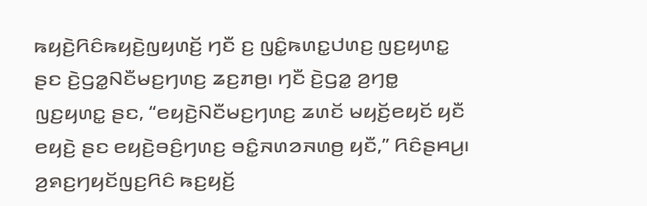ꤒꤟꤢꤧ꤬ꤖꤢꤨꤒꤟꤢꤧ꤬ꤜꤟꤛꤢꤩ꤬ ꤚꤢꤪ ꤢ꤬ ꤜꤢꤨ꤭ꤒꤛꤢ꤭ꤓꤛꤢ꤬ ꤜꤢ꤬ꤟꤛꤢ꤭ ꤔꤢ ꤢꤧ꤬ꤞꤤ꤭ꤡꤢꤪꤗꤢ꤬ꤚꤛꤢ꤬ ꤘꤢ꤬ꤊꤥ꤬꤯ ꤚꤢꤪ ꤢꤧ꤬ꤞꤤ꤭ ꤤ꤬ꤚꤥ꤭ ꤜꤢ꤬ꤟꤛꤢ꤭ ꤔꤢ, “ꤕꤟꤢꤧ꤬ꤡꤢꤪꤗꤢ꤬ꤚꤛꤢ꤬ ꤘꤛꤢꤩ ꤗꤟꤢꤩ꤬ꤕꤟꤢꤩ ꤟꤢꤪ ꤕꤟꤢꤧ꤬ ꤔꤢ ꤕꤟꤢꤧ꤬ꤋꤢꤨ꤬ꤚꤛꤢ꤬ ꤋꤢꤨ꤭ꤏꤛꤤꤏꤛꤥ꤬ ꤟꤢꤪ,” ꤖꤢꤨꤔꤌꤣ꤬꤯
ꤤ꤬ꤎꤢ꤬ꤚꤟꤢꤩꤜꤢ꤬ꤖꤢꤨ ꤒꤢ꤬ꤟꤢꤩ꤬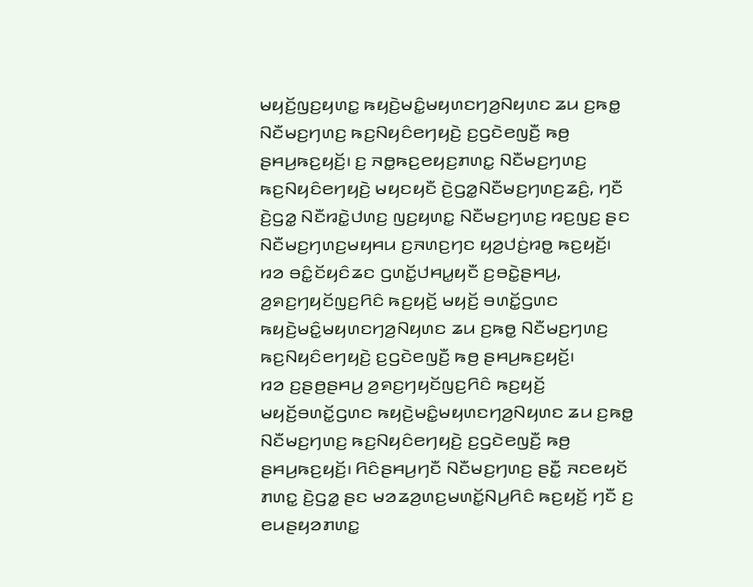ꤗꤟꤢꤩ꤬ꤜꤢ꤬ꤟꤛꤢ꤭ ꤒꤟꤢꤧ꤬ꤗꤢꤨ꤭ꤗꤟꤛꤢꤚꤤ꤬ꤡꤟꤛꤢ ꤘꤣ ꤢ꤬ꤒꤥ꤭ ꤡꤢꤪꤗꤢ꤬ꤚꤛꤢ꤬ ꤒꤢ꤬ꤡꤟꤢꤨꤕꤚꤟꤢꤧ꤬ ꤢ꤬ꤞꤢꤧꤕꤜꤢꤪ꤬ ꤒꤥ꤬ ꤔꤌꤣ꤬ꤒꤢ꤬ꤟꤢꤩ꤬꤯ ꤢ꤬ ꤏꤥ꤭ꤒꤢ꤬ꤕꤟꤢ꤬ꤊꤛꤢ꤭ ꤡꤢꤪꤗꤢ꤬ꤚꤛꤢ꤬ ꤒꤢ꤬ꤡꤟꤢꤨꤕꤚꤟꤢꤧ꤬ ꤗꤟꤢꤟꤢꤪ ꤢꤧ꤬ꤞꤤ꤭ꤡꤢꤪꤗꤢ꤬ꤚꤛꤢ꤬ꤘꤢꤨ꤬, ꤚꤢꤪ ꤢꤧ꤬ꤞꤤ꤭ ꤡꤢꤪꤙꤢꤧ꤭ꤓꤛꤢ꤬ ꤜꤢ꤬ꤟꤛꤢ꤭ ꤡꤢꤪꤗꤢ꤬ꤚꤛꤢ꤬ ꤙꤢ꤬ꤜꤢ꤬ ꤔꤢ ꤡꤢꤪꤗꤢ꤬ꤚꤛꤢ꤬ꤗꤟꤌꤣ ꤢ꤬ꤏꤛꤢ꤬ꤚꤢ ꤟꤤ꤬ꤓꤢꤦ꤬ꤙꤥ꤭ ꤒꤢ꤬ꤟꤢꤩ꤬꤯
ꤙꤤ ꤋꤢꤨ꤭ꤢꤩꤟꤢꤨꤘꤢ ꤞꤛꤢꤩ꤭ꤓꤌꤣ꤭ꤟꤢꤪ ꤢ꤬ꤋꤢꤧ꤭ꤔꤌꤣ꤬, ꤤ꤬ꤎꤢ꤬ꤚꤟꤢꤩꤜꤢ꤬ꤖꤢꤨ ꤒꤢ꤬ꤟꤢꤩ꤬ ꤗꤟꤢꤩ꤬ ꤋꤛꤢꤩ꤭ꤞꤛꤢ ꤒꤟꤢꤧ꤬ꤗꤢꤨ꤭ꤗꤟꤛꤢꤚꤤ꤬ꤡꤟꤛꤢ ꤘꤣ ꤢ꤬ꤒꤥ꤭ ꤡꤢꤪꤗꤢ꤬ꤚꤛꤢ꤬ ꤒꤢ꤬ꤡꤟꤢꤨꤕꤚꤟꤢꤧ꤬ ꤢ꤬ꤞꤢꤧꤕꤜꤢꤪ꤬ ꤒꤥ꤬ ꤔꤌꤣ꤬ꤒꤢ꤬ꤟꤢꤩ꤬꤯
ꤙꤤ ꤢ꤬ꤔꤥ꤬ꤔꤌꤣ꤬ ꤤ꤬ꤎꤢ꤬ꤚꤟꤢꤩꤜꤢ꤬ꤖꤢꤨ ꤒꤢ꤬ꤟꤢꤩ꤬ ꤗꤟꤢꤩ꤬ꤋꤛꤢꤩ꤭ꤞꤛꤢ ꤒꤟꤢꤧ꤬ꤗꤢꤨ꤭ꤗꤟꤛꤢꤚꤤ꤬ꤡꤟꤛꤢ ꤘꤣ ꤢ꤬ꤒꤥ꤭ ꤡꤢꤪꤗꤢ꤬ꤚꤛꤢ꤬ ꤒꤢ꤬ꤡꤟꤢꤨꤕꤚꤟꤢꤧ꤬ ꤢ꤬ꤞꤢꤧꤕꤜꤢꤪ꤬ ꤒꤥ꤬ ꤔꤌꤣ꤬ꤒꤢ꤬ꤟꤢꤩ꤬꤯ ꤖꤢꤨꤔꤌꤣ꤬ꤚꤢꤪ ꤡꤢꤪꤗꤢ꤬ꤚꤛꤢ꤬ ꤔꤢꤪ꤭ ꤏꤢꤕꤟꤢꤩ ꤊꤛꤢ꤭ ꤢꤧ꤬ꤞꤤ꤭ ꤔꤢ ꤗꤤꤘꤤ꤬ꤛꤢ꤬ꤗꤛꤢꤩ꤭ꤡꤣ꤬ꤖꤢꤨ ꤒꤢ꤬ꤟꤢꤩ꤬ ꤚꤢꤪ ꤢ꤬ ꤕꤣꤔꤟꤤꤊꤛꤢ꤭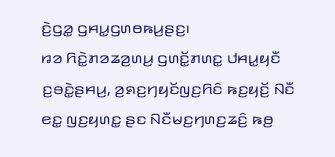ꤢꤧ꤬ꤞꤤ꤭ ꤞꤌꤣ꤭ꤞꤛꤥꤒꤣ꤬ꤔꤢ꤬꤯
ꤙꤤ ꤖꤢꤧ꤭ꤊꤤꤘꤤ꤬ꤛꤣ꤬ ꤞꤛꤢꤩ꤭ꤊꤛꤢ꤭ ꤓꤌꤣ꤭ꤟꤢꤪ ꤢ꤬ꤋꤢꤧ꤭ꤔꤌꤣ꤬, ꤤ꤬ꤎꤢ꤬ꤚꤟꤢꤩꤜꤢ꤬ꤖꤢꤨ ꤒꤢ꤬ꤟꤢꤩ꤬ ꤡꤢꤪ ꤕꤢ꤭ ꤜꤢ꤬ꤟꤛꤢ꤭ ꤔꤢ ꤡꤢꤪꤗꤢ꤬ꤚꤛꤢ꤬ꤘꤢꤨ꤬ ꤒꤥ꤬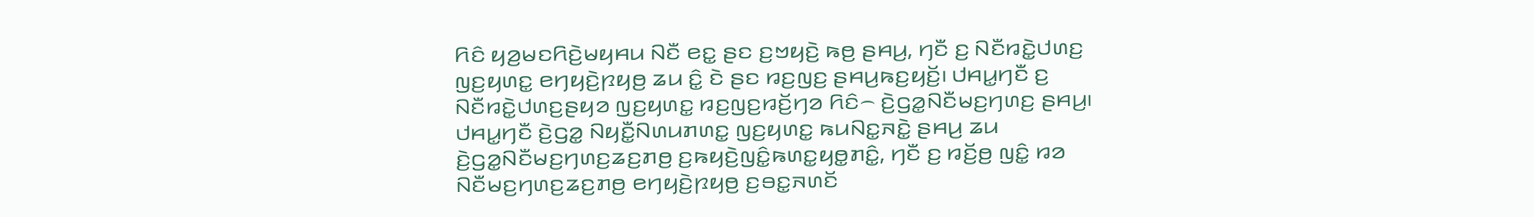ꤖꤢꤨ ꤟꤤ꤬ꤗꤢꤖꤢꤧ꤬ꤗꤟꤌꤣ ꤡꤢꤪ ꤕꤢ꤭ ꤔꤢ ꤢ꤬ꤠꤟꤢꤧ꤬ ꤒꤥ꤬ ꤔꤌꤣ꤬, ꤚꤢꤪ ꤢ꤬ ꤡꤢꤪꤙꤢꤧ꤭ꤓꤛꤢ꤬ ꤜꤢ꤬ꤟꤛꤢ꤭ ꤕꤚꤟꤢꤧ꤬ꤐꤟꤥ꤬ ꤘꤣ ꤢꤨ꤭ ꤢꤧ ꤔꤢ ꤙꤢ꤬ꤜꤢ꤬ ꤔꤌꤣ꤬ꤒꤢ꤬ꤟꤢꤩ꤬꤯ ꤓꤌꤣ꤭ꤚꤢꤪ ꤢ꤬ ꤡꤢꤪꤙꤢꤧ꤭ꤓꤛꤢ꤬ꤔꤟꤤ ꤜꤢ꤬ꤟꤛꤢ꤭ ꤙꤢ꤬ꤜꤢ꤬ꤙꤢꤩ꤬ꤚꤤ ꤖꤢꤨ꤮ ꤢꤧ꤬ꤞꤤ꤭ꤡꤢꤪꤗꤢ꤬ꤚꤛꤢ꤬ ꤔꤌꤣ꤬꤯
ꤓꤌꤣ꤭ꤚꤢꤪ ꤢꤧ꤬ꤞꤤ꤭ ꤡꤟꤢꤪ꤭ꤡꤛꤣꤊꤛꤢ꤭ ꤜꤢ꤬ꤟꤛꤢ꤭ ꤒꤣꤡꤢ꤭ꤏꤢꤧ꤭ ꤔꤌꤣ꤬ ꤘꤣ ꤢꤧ꤬ꤞꤤ꤭ꤡꤢꤪꤗꤢ꤬ꤚꤛꤢ꤬ꤘꤢ꤬ꤊꤥ꤬ ꤢ꤬ꤒꤟꤢꤧ꤬ꤜꤢꤨ꤭ꤒꤛꤢ꤭ꤟꤥ꤭ꤊꤢꤨ꤭, ꤚꤢꤪ ꤢ꤬ ꤙꤢꤩ꤬ꤥ꤬ ꤜꤢꤨ꤭ ꤙꤤ ꤡꤢꤪꤗꤢ꤬ꤚꤛꤢ꤬ꤘꤢ꤬ꤊꤥ꤬ ꤕꤚꤟꤢꤧ꤬ꤐꤟꤥ꤬ ꤢ꤬ꤋꤢ꤭ꤏꤛꤢꤩ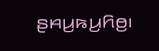ꤔꤌꤣ꤬ꤒꤣ꤬ꤖꤥ꤬꤯